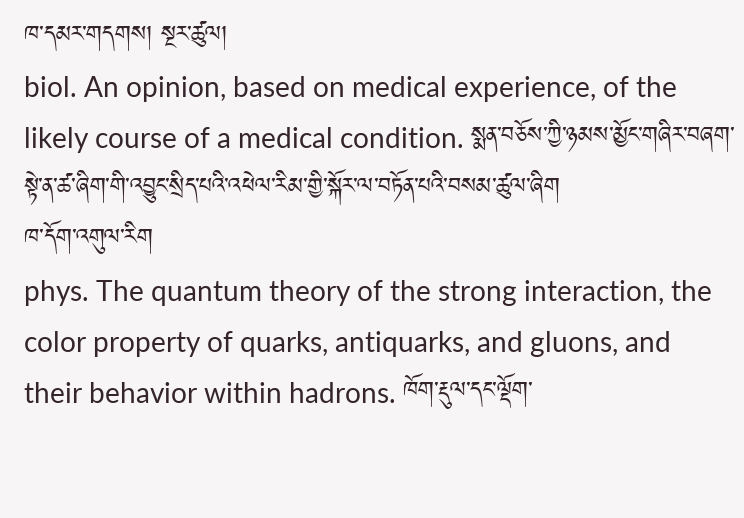ཁ་དམར་གདགས། སྔར་ཚུལ།
biol. An opinion, based on medical experience, of the likely course of a medical condition. སྨན་བཅོས་ཀྱི་ཉམས་མྱོང་གཞིར་བཞག་སྟེ་ན་ཚ་ཞིག་གི་འབྱུང་སྲིད་པའི་འཕེལ་རིམ་གྱི་སྐོར་ལ་བཏོན་པའི་བསམ་ཚུལ་ཞིག
ཁ་དོག་འགུལ་རིག
phys. The quantum theory of the strong interaction, the color property of quarks, antiquarks, and gluons, and their behavior within hadrons. ཁོག་རྡུལ་དང་ལྡོག་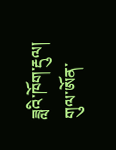ཟླའི་ཁོག་རྡུལ། གུལ་ཨོན་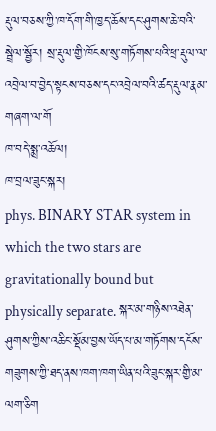རྡུལ་བཅས་ཀྱི་ཁ་དོག་གི་ཁྱད་ཆོས་དང་ཤུགས་ཆེ་བའི་སྦྲེལ་སྦྱོར། སྲ་རྡུལ་གྱི་ཁོངས་སུ་གཏོགས་པའི་ཕྲ་རྡུལ་ལ་འབྲེལ་བ་བྱེད་སྟངས་བཅས་དང་འབྲེལ་བའི་ཚད་རྡུལ་རྣམ་གཞག་ལ་གོ
ཁ་བདེ་སྨྲ་འཆོལ།
ཁ་བྲལ་ཟུང་སྐར།
phys. BINARY STAR system in which the two stars are gravitationally bound but physically separate. སྐར་མ་གཉིས་འཐེན་ཤུགས་ཀྱིས་འཆིང་སྡོམ་བྱས་ཡོད་པ་མ་གཏོགས་དངོས་གཟུགས་ཀྱི་ཐད་ནས་ཁག་ཁག་ཡིན་པའི་ཟུང་སྐར་གྱི་མ་ལག་ཅིག